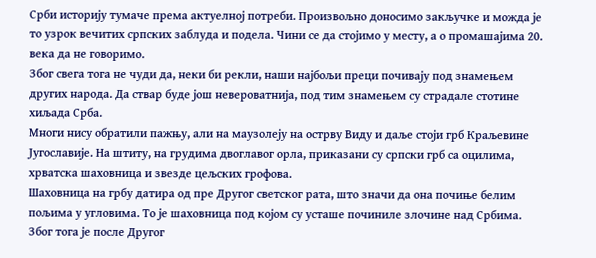Срби историју тумаче према актуелној потреби. Произвољно доносимо закључке и можда је то узрок вечитих српских заблуда и подела. Чини се да стојимо у месту, а о промашајима 20. века да не говоримо.
Због свега тога не чуди да, неки би рекли, наши најбољи преци почивају под знамењем других народа. Да ствар буде још невероватнија, под тим знамењем су страдале стотине хиљада Срба.
Многи нису обратили пажњу, али на маузолеју на острву Виду и даље стоји грб Краљевине Југославије. На штиту, на грудима двоглавог орла, приказани су српски грб са оцилима, хрватска шаховница и звезде цељских грофова.
Шаховница на грбу датира од пре Другог светског рата, што значи да она почиње белим пољима у угловима. То је шаховница под којом су усташе починиле злочине над Србима. Због тога је после Другог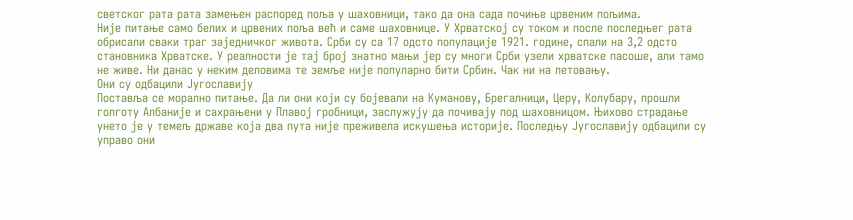светског рата рата замењен распоред поља у шаховници, тако да она сада почиње црвеним пољима.
Није питање само белих и црвених поља већ и саме шаховнице. У Хрватској су током и после последњег рата обрисали сваки траг заједничког живота. Срби су са 17 одсто популације 1921. године, спали на 3,2 одсто становника Хрватске. У реалности је тај број знатно мањи јер су многи Срби узели хрватске пасоше, али тамо не живе. Ни данас у неким деловима те земље није популарно бити Србин. Чак ни на летовању.
Они су одбацили Југославију
Поставља се морално питање. Да ли они који су бојевали на Куманову, Брегалници, Церу, Колубару, прошли голготу Албаније и сахрањени у Плавој гробници, заслужују да почивају под шаховницом. Њихово страдање унето је у темељ државе која два пута није преживела искушења историје. Последњу Југославију одбацили су управо они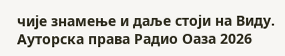чије знамење и даље стоји на Виду.
Ауторска права Радио Оаза 2026